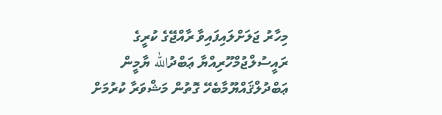މިހާރު ޖަލަށްލައިފައިވާ ރާއްޖޭގެ ކުރީގެ ރައީސުލްޖުމްހޫރިއްޔާ ޢަބްދުالله ޔާމީން ޢަބްދުލްޤައްޔޫމާބެހޭ ގޮތުން މަޝްވަރާ ކުރުމަށް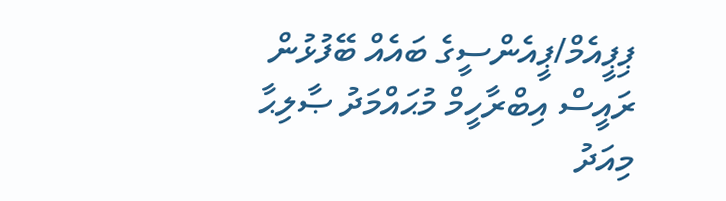ޕިޕީއެމް/ޕީއެންސީގެ ބައެއް ބޭފުޅުން ރައީސް އިބްރާހީމް މުޙައްމަދު ޞާލިޙާ މިއަދު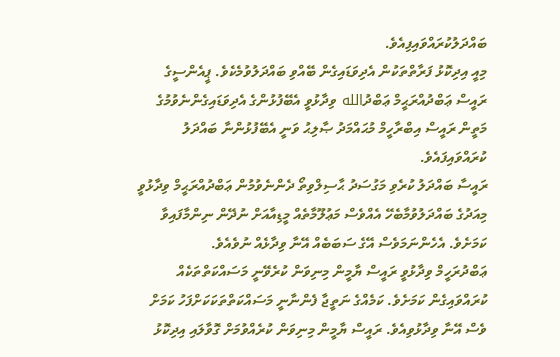ބައްދަލުކުރައްވައިފިއެވެ.
މިއީ އިދިކޮޅު ފަރާތްތަކުން އެދިވަޑައިގެން ބޭއްވި ބައްދަލުވުމެކެވެ. ޕީއެންސީގެ ރައީސް ޢަބްދުއްރަޙީމް ޢަބްދުالله ވިދާޅުވީ އެބޭފުޅުންގެ އެދިވަޑައިގެންނެވުމުގެ މަތީން ރައީސް އިބްރާހީމް މުޙައްމަދު ޞާލިޙު ވަނީ އެބޭފުޅުންނާ ބައްދަލު ކުރައްވައިފައެވެ.
ރައީސާ ބައްދަލު ކުރެވި މަގުސަދު ޙާސިލްވިތޯ ދެންނެވުމުން ޢަބްދުއްރަޙީމް ވިދާޅުވީ މިއަދުގެ ބައްދަލުވުމާބެހޭ އެއްވެސް މަޢުލޫމާތެއް މީޑިއާއަށް ނުދޭން ނިންމާފައިވާ ކަމަށެވެ. އެހެންނަމަވެސް އޭގެ ސަބަބެއް އޭނާ ވިދާޅެއް ނުވެއެވެ.
ޢަބްދުރަހީމް ވިދާޅުވީ ރައީސް ޔާމީން މިނިވަން ކުރެވޭނީ މަސައްކަތްތަކެއް ކުރައްވައިގެން ކަމަށެވެ. ކަމެއްގެ ނަތީޖާ ފެންނާނީ މަސައްކަތްތަކަކަށްފަހު ކަމަށް ވެސް އޭނާ ވިދާޅުވިއެވެ. ރައީސް ޔާމީން މިނިވަން ކުރެއްވުމަށް ގޮވާލައި އިދިކޮޅު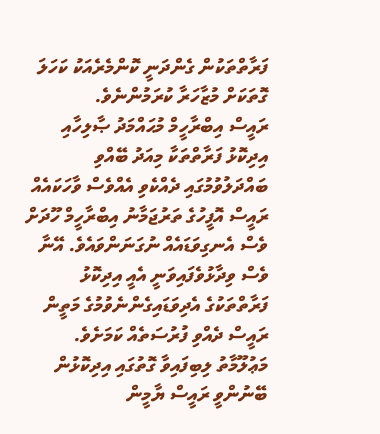ފަރާތްތަކުން ގެންދަނީ ކޮންމެރެއަކު ކަހަލަ ގޮތަކަށް މުޒާހަރާ ކުރަމުންނެވެ.
ރައީސް އިބްރާހީމް މުޙައްމަދު ޞާލިހާއި އިދިކޮޅު ފަރާތްތަކާ މިއަދު ބޭއްވި ބައްދަލުވުމުގައި ދެއްކެވި އެއްވެސް ވާހަކައެއް ރައީސް އޮފީހުގެ ތަރުޖަމާނު އިބްރާހީމް ހޫދަށް ވެސް އެނގިވަޑައެއް ނުގަނަންވައެވެ. އޭނާ ވެސް ވިދާޅުވެފައިވަނީ އެއީ އިދިކޮޅު ފަރާތްތަކުގެ އެދިވަޑައިގެންނެވުމުގެ މަތީން ރައީސް ދެއްވި ފުރުސަތެއް ކަމަށެވެ.
މަޢުލޫމާތު ލިބިފައިވާ ގޮތުގައި އިދިކޮޅުން ބޭނުންވީ ރައީސް ޔާމީން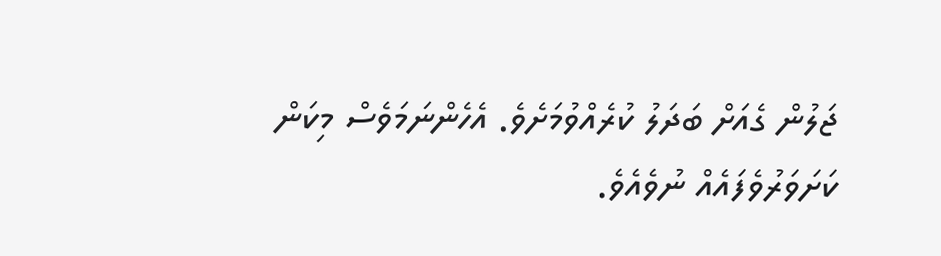ޖަލުން ގެއަށް ބަދަލު ކުރެއްވުމަށެވެ. އެހެންނަމަވެސް މިކަން ކަށަވަރުވެފައެއް ނުވެއެވެ.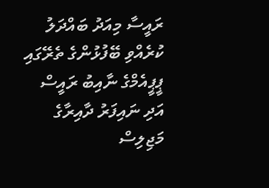ރައީސާ މިއަދު ބައްދަލު ކުރެއްވި ބޭފުޅުންގެ ތެރޭގައި ޕީޕީއެމްގެ ނާއިބު ރައީސް އަދި ނައިފަރު ދާއިރާގެ މަޖިލިސް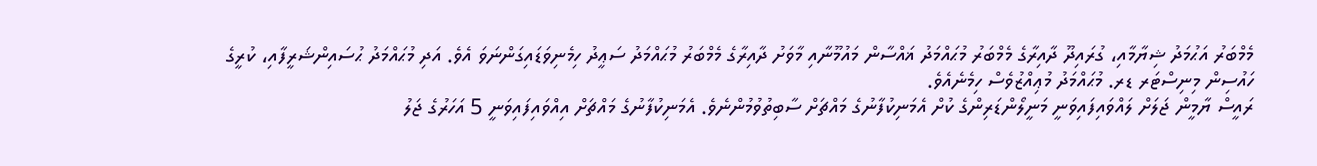މެމްބަރު އަޙުމަދު ޝިޔާމާއި، ގުރައިދޫ ދާއިރާގެ މެމްބަރު މުޙައްމަދު ޣައްސާން މައުމޫނާއި މާވަށު ދާއިރާގެ މެމްބަރު މުޙައްމަދު ސަޢީދު ހިމެނިވަޑައިގަންނަވަ އެވެ. އަދި މުޙައްމަދު ޙުސައިންޝަރީފާއި، ކުރީގެ ހައުސިން މިނިސްޓަރ ޑރ. މުޙައްމަދު މުޢިއްޒުވެސް ހިމެނެއެވެ.
ރައީސް ޔާމީން ޖަލަށް ލައްވައިފައިވަނީ މަނީލޯންޑަރިންގެ ކުށް އެމަނިކުފާނުގެ މައްޗަށް ސާބިތުވުމުންނެވެ. އެމަނިކުފާނުގެ މައްޗަށް އިއްވައިފައިވަނީ 5 އަހަރުގެ ޖަލު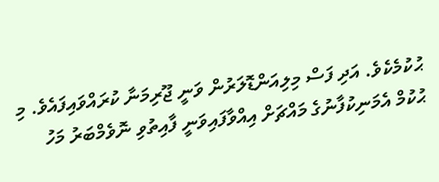ޙުކުމެކެވެ. އަދި ފަސް މިލިއަންޑޮލަރުން ވަނީ ޖޫރިމަނާ ކުރައްވައިފައެވެ. މި ޙުކުމް އެމަނިކުފާނުގެ މައްޗަށް އިއްވާފައިވަނީ ފާއިތުވި ނޮވެމްބަރު މަހު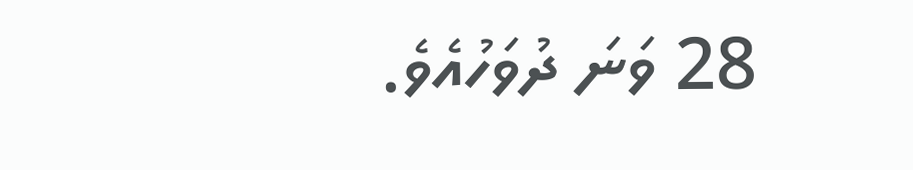28 ވަނަ ދުވަހުއެވެ.